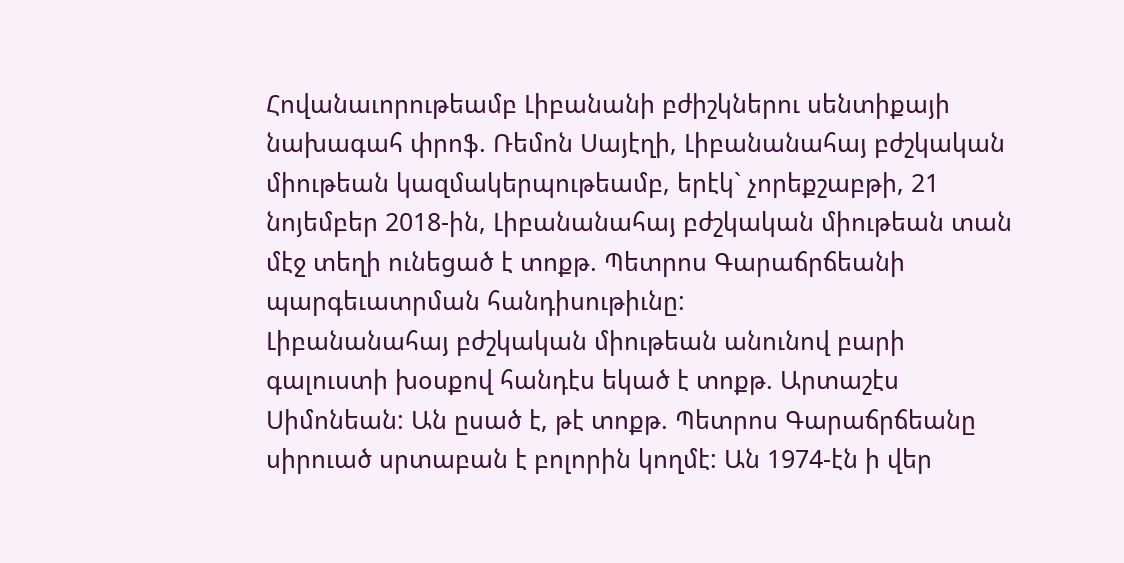Հովանաւորութեամբ Լիբանանի բժիշկներու սենտիքայի նախագահ փրոֆ. Ռեմոն Սայէղի, Լիբանանահայ բժշկական միութեան կազմակերպութեամբ, երէկ` չորեքշաբթի, 21 նոյեմբեր 2018-ին, Լիբանանահայ բժշկական միութեան տան մէջ տեղի ունեցած է տոքթ. Պետրոս Գարաճրճեանի պարգեւատրման հանդիսութիւնը:
Լիբանանահայ բժշկական միութեան անունով բարի գալուստի խօսքով հանդէս եկած է տոքթ. Արտաշէս Սիմոնեան: Ան ըսած է, թէ տոքթ. Պետրոս Գարաճրճեանը սիրուած սրտաբան է բոլորին կողմէ: Ան 1974-էն ի վեր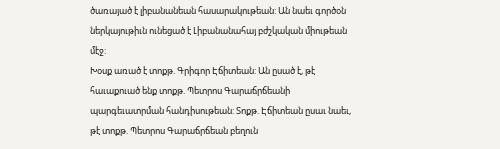ծառայած է լիբանանեան հասարակութեան: Ան նաեւ գործօն ներկայութիւն ունեցած է Լիբանանահայ բժշկական միութեան մէջ:
Խօսք առած է տոքթ. Գրիգոր Էճիտեան: Ան ըսած է, թէ հաւաքուած ենք տոքթ. Պետրոս Գարաճրճեանի պարգեւատրման հանդիսութեան: Տոքթ. Էճիտեան ըսաւ նաեւ, թէ տոքթ. Պետրոս Գարաճրճեան բեղուն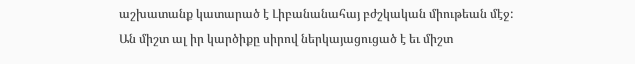աշխատանք կատարած է Լիբանանահայ բժշկական միութեան մէջ: Ան միշտ ալ իր կարծիքը սիրով ներկայացուցած է եւ միշտ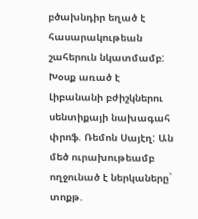բծախնդիր եղած է հասարակութեան շահերուն նկատմամբ:
Խօսք առած է Լիբանանի բժիշկներու սենտիքայի նախագահ փրոֆ. Ռեմոն Սայէղ: Ան մեծ ուրախութեամբ ողջունած է ներկաները` տոքթ.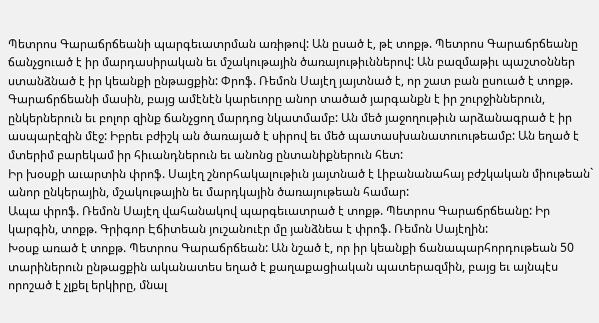Պետրոս Գարաճրճեանի պարգեւատրման առիթով: Ան ըսած է, թէ տոքթ. Պետրոս Գարաճրճեանը ճանչցուած է իր մարդասիրական եւ մշակութային ծառայութիւններով: Ան բազմաթիւ պաշտօններ ստանձնած է իր կեանքի ընթացքին: Փրոֆ. Ռեմոն Սայէղ յայտնած է, որ շատ բան ըսուած է տոքթ. Գարաճրճեանի մասին, բայց ամէնէն կարեւորը անոր տածած յարգանքն է իր շուրջիններուն, ընկերներուն եւ բոլոր զինք ճանչցող մարդոց նկատմամբ: Ան մեծ յաջողութիւն արձանագրած է իր ասպարէզին մէջ: Իբրեւ բժիշկ ան ծառայած է սիրով եւ մեծ պատասխանատուութեամբ: Ան եղած է մտերիմ բարեկամ իր հիւանդներուն եւ անոնց ընտանիքներուն հետ:
Իր խօսքի աւարտին փրոֆ. Սայէղ շնորհակալութիւն յայտնած է Լիբանանահայ բժշկական միութեան` անոր ընկերային, մշակութային եւ մարդկային ծառայութեան համար:
Ապա փրոֆ. Ռեմոն Սայէղ վահանակով պարգեւատրած է տոքթ. Պետրոս Գարաճրճեանը: Իր կարգին, տոքթ. Գրիգոր Էճիտեան յուշանուէր մը յանձնեա է փրոֆ. Ռեմոն Սայէղին:
Խօսք առած է տոքթ. Պետրոս Գարաճրճեան: Ան նշած է, որ իր կեանքի ճանապարհորդութեան 50 տարիներուն ընթացքին ականատես եղած է քաղաքացիական պատերազմին, բայց եւ այնպէս որոշած է չլքել երկիրը, մնալ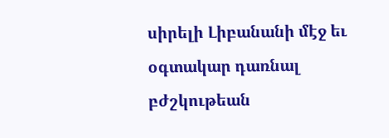սիրելի Լիբանանի մէջ եւ օգտակար դառնալ բժշկութեան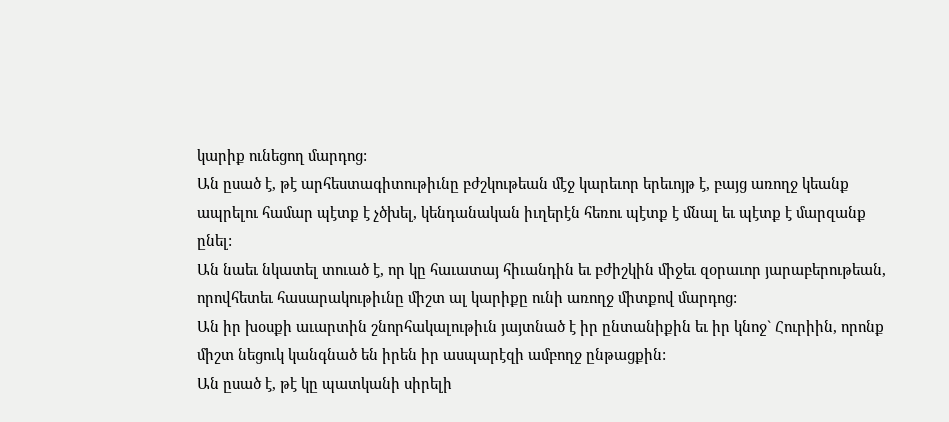կարիք ունեցող մարդոց:
Ան ըսած է, թէ արհեստագիտութիւնը բժշկութեան մէջ կարեւոր երեւոյթ է, բայց առողջ կեանք ապրելու համար պէտք է չծխել, կենդանական իւղերէն հեռու պէտք է մնալ եւ պէտք է մարզանք ընել:
Ան նաեւ նկատել տուած է, որ կը հաւատայ հիւանդին եւ բժիշկին միջեւ զօրաւոր յարաբերութեան, որովհետեւ հասարակութիւնը միշտ ալ կարիքը ունի առողջ միտքով մարդոց:
Ան իր խօսքի աւարտին շնորհակալութիւն յայտնած է իր ընտանիքին եւ իր կնոջ` Հուրիին, որոնք միշտ նեցուկ կանգնած են իրեն իր ասպարէզի ամբողջ ընթացքին:
Ան ըսած է, թէ կը պատկանի սիրելի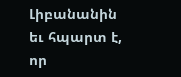Լիբանանին եւ հպարտ է, որ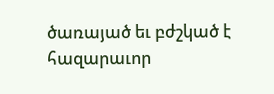ծառայած եւ բժշկած է հազարաւոր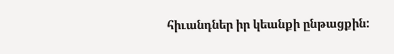հիւանդներ իր կեանքի ընթացքին: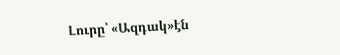Լուրը՝ «Ազդակ»էն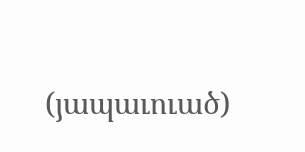(յապաւուած)